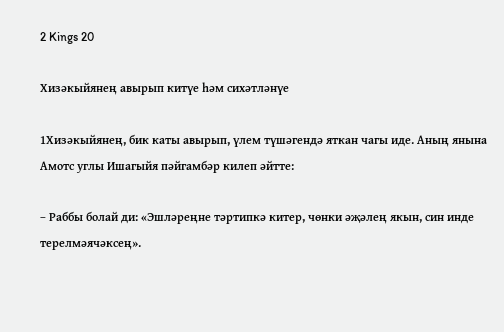2 Kings 20

Хизәкыйянең авырып китүе һәм сихәтләнүе

1Хизәкыйянең, бик каты авырып, үлем түшәгендә яткан чагы иде. Аның янына Амотс углы Ишагыйя пәйгамбәр килеп әйтте:

– Раббы болай ди: «Эшләреңне тәртипкә китер, чөнки әҗәлең якын, син инде терелмәячәксең».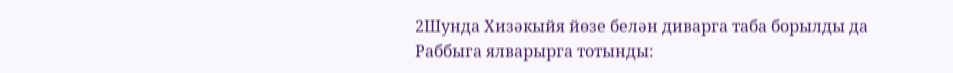2Шунда Хизәкыйя йөзе белән диварга таба борылды да Раббыга ялварырга тотынды: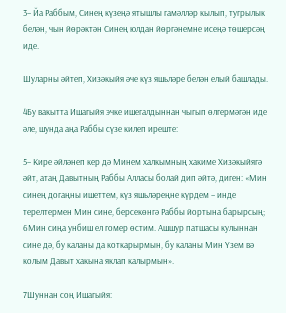3– Йа Раббым, Синең күзеңә ятышлы гамәлләр кылып, тугрылык белән, чын йөрәктән Синең юлдан йөргәнемне исеңә төшерсәң иде.

Шуларны әйтеп, Хизәкыйя әче күз яшьләре белән елый башлады.

4Бу вакытта Ишагыйя эчке ишегалдыннан чыгып өлгермәгән иде әле, шунда аңа Раббы сүзе килеп иреште:

5– Кире әйләнеп кер дә Минем халкымның хакиме Хизәкыйягә әйт, атаң Давытның Раббы Алласы болай дип әйтә, диген: «Мин синең догаңны ишеттем, күз яшьләреңне күрдем – инде терелтермен Мин сине, берсекөнгә Раббы йортына барырсың; 6Мин сиңа унбиш ел гомер өстим. Ашшур патшасы кулыннан сине дә, бу каланы да коткарырмын, бу каланы Мин Үзем вә колым Давыт хакына яклап калырмын».

7Шуннан соң Ишагыйя: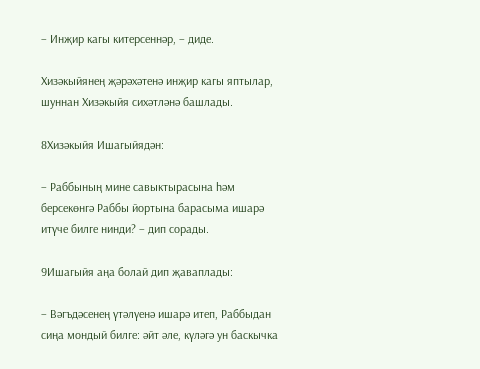– Инҗир кагы китерсеннәр, – диде.

Хизәкыйянең җәрәхәтенә инҗир кагы яптылар, шуннан Хизәкыйя сихәтләнә башлады.

8Хизәкыйя Ишагыйядән:

– Раббының мине савыктырасына һәм берсекөнгә Раббы йортына барасыма ишарә итүче билге нинди? – дип сорады.

9Ишагыйя аңа болай дип җаваплады:

– Вәгъдәсенең үтәлүенә ишарә итеп, Раббыдан сиңа мондый билге: әйт әле, күләгә ун баскычка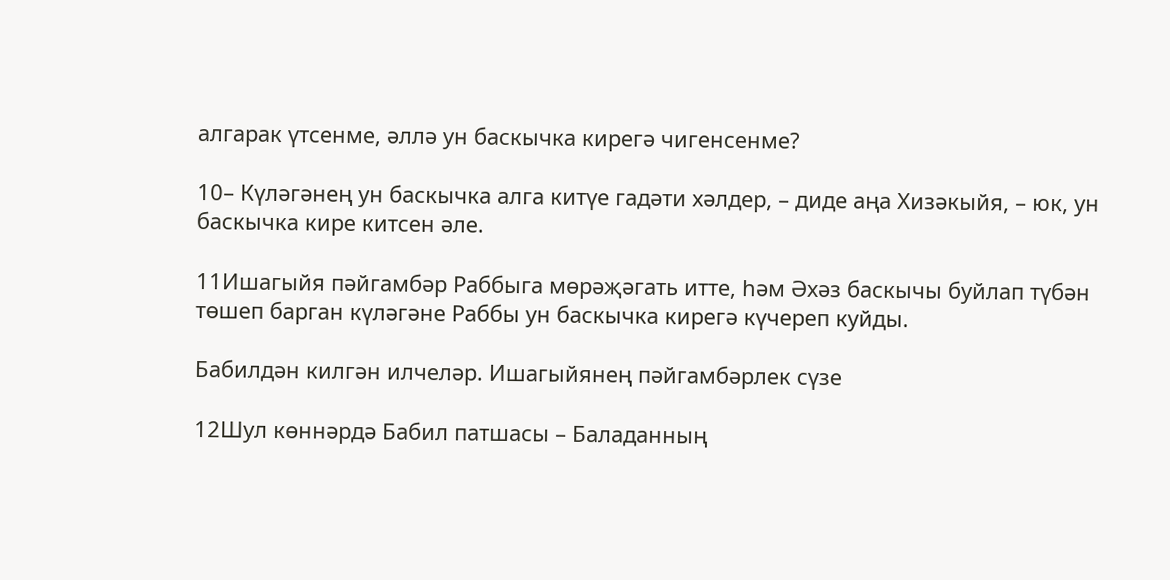алгарак үтсенме, әллә ун баскычка кирегә чигенсенме?

10– Күләгәнең ун баскычка алга китүе гадәти хәлдер, – диде аңа Хизәкыйя, – юк, ун баскычка кире китсен әле.

11Ишагыйя пәйгамбәр Раббыга мөрәҗәгать итте, һәм Әхәз баскычы буйлап түбән төшеп барган күләгәне Раббы ун баскычка кирегә күчереп куйды.

Бабилдән килгән илчеләр. Ишагыйянең пәйгамбәрлек сүзе

12Шул көннәрдә Бабил патшасы – Баладанның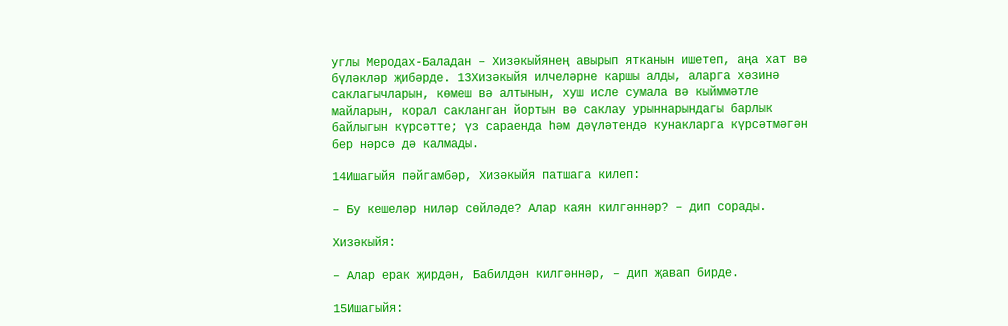углы Меродах-Баладан – Хизәкыйянең авырып ятканын ишетеп, аңа хат вә бүләкләр җибәрде. 13Хизәкыйя илчеләрне каршы алды, аларга хәзинә саклагычларын, көмеш вә алтынын, хуш исле сумала вә кыйммәтле майларын, корал сакланган йортын вә саклау урыннарындагы барлык байлыгын күрсәтте; үз сараенда һәм дәүләтендә кунакларга күрсәтмәгән бер нәрсә дә калмады.

14Ишагыйя пәйгамбәр, Хизәкыйя патшага килеп:

– Бу кешеләр ниләр сөйләде? Алар каян килгәннәр? – дип сорады.

Хизәкыйя:

– Алар ерак җирдән, Бабилдән килгәннәр, – дип җавап бирде.

15Ишагыйя: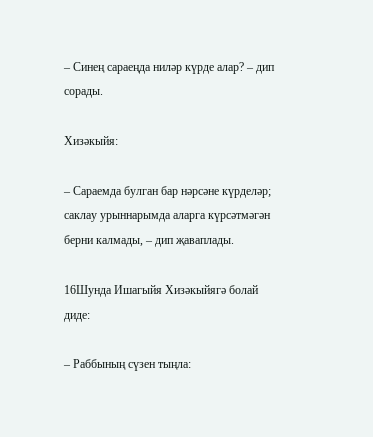– Синең сараеңда ниләр күрде алар? – дип сорады.

Хизәкыйя:

– Сараемда булган бар нәрсәне күрделәр; саклау урыннарымда аларга күрсәтмәгән берни калмады, – дип җаваплады.

16Шунда Ишагыйя Хизәкыйягә болай диде:

– Раббының сүзен тыңла: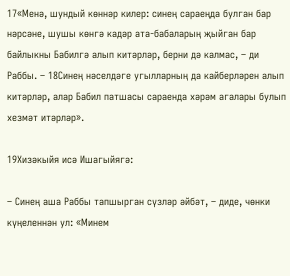17«Менә, шундый көннәр килер: синең сараеңда булган бар нәрсәне, шушы көнгә кадәр ата-бабаларың җыйган бар байлыкны Бабилгә алып китәрләр, берни дә калмас, – ди Раббы. – 18Синең нәселдәге угылларның да кайберләрен алып китәрләр, алар Бабил патшасы сараенда хәрәм агалары булып хезмәт итәрләр».

19Хизәкыйя исә Ишагыйягә:

– Синең аша Раббы тапшырган сүзләр әйбәт, – диде, чөнки күңеленнән ул: «Минем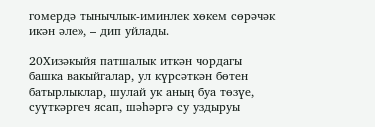гомердә тынычлык-иминлек хөкем сөрәчәк икән әле», – дип уйлады.

20Хизәкыйя патшалык иткән чордагы башка вакыйгалар, ул күрсәткән бөтен батырлыклар, шулай ук аның буа төзүе, суүткәргеч ясап, шәһәргә су уздыруы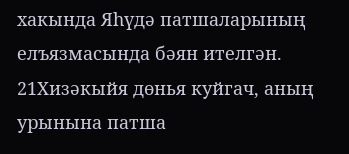хакында Яһүдә патшаларының елъязмасында бәян ителгән. 21Хизәкыйя дөнья куйгач, аның урынына патша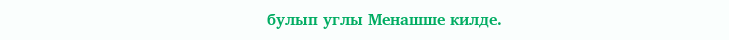булып углы Менашше килде.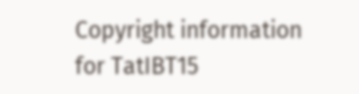Copyright information for TatIBT15